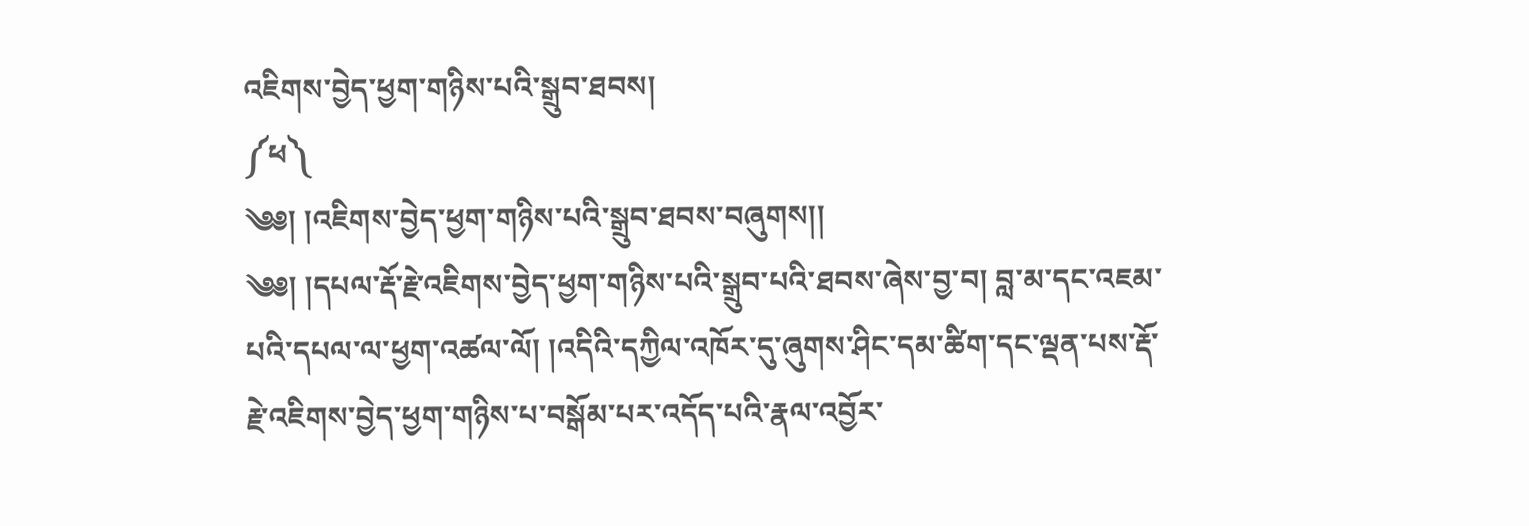འཇིགས་བྱེད་ཕྱག་གཉིས་པའི་སྒྲུབ་ཐབས།
༼ཕ༽
༄༅། །འཇིགས་བྱེད་ཕྱག་གཉིས་པའི་སྒྲུབ་ཐབས་བཞུགས།།
༄༅། །དཔལ་རྡོ་རྗེ་འཇིགས་བྱེད་ཕྱག་གཉིས་པའི་སྒྲུབ་པའི་ཐབས་ཞེས་བྱ་བ། བླ་མ་དང་འཇམ་པའི་དཔལ་ལ་ཕྱག་འཚལ་ལོ། །འདིའི་དཀྱིལ་འཁོར་དུ་ཞུགས་ཤིང་དམ་ཚིག་དང་ལྡན་པས་རྡོ་རྗེ་འཇིགས་བྱེད་ཕྱག་གཉིས་པ་བསྒོམ་པར་འདོད་པའི་རྣལ་འབྱོར་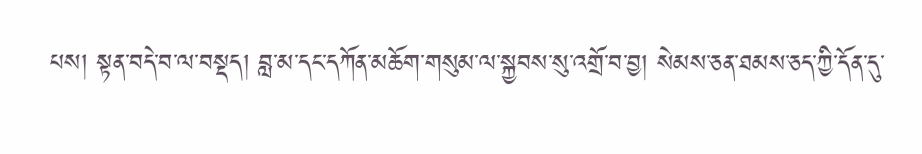པས། སྟན་བདེ་བ་ལ་བསྡད། བླ་མ་དང་དཀོན་མཆོག་གསུམ་ལ་སྐྱབས་སུ་འགྲོ་བ་བྱ། སེམས་ཅན་ཐམས་ཅད་ཀྱི་དོན་དུ་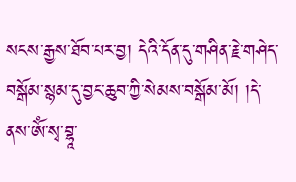སངས་རྒྱས་ཐོབ་པར་བྱ། དེའི་དོན་དུ་གཤིན་རྗེ་གཤེད་བསྒོམ་སྙམ་དུ་བྱང་ཆུབ་ཀྱི་སེམས་བསྒོམ་མོ། །དེ་ནས་ཨོཾ་སྭ་བྷཱ་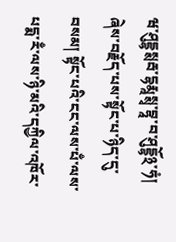ཝ་ཤུདྡྷསྶརྦ་དྷརྨཱསྶྭ་བྷཱ་བ་ཤུདྡྷོ྅་ཧཾ། ཞེས་བརྗོད་པས་སྟོང་པ་ཉིད་དུ་བསམ། སྟོང་པའི་ངང་ལས་པྃ་ལས་པདྨ་རྃ་ལས་ཉི་མའི་དཀྱིལ་འཁོར་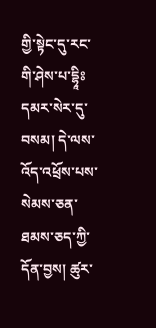གྱི་སྟེང་དུ་རང་གི་ཤེས་པ་དྷཱིཿདམར་སེར་དུ་བསམ། དེ་ལས་འོད་འཕྲོས་པས་སེམས་ཅན་ཐམས་ཅད་ཀྱི་དོན་བྱས། ཚུར་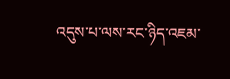འདུས་པ་ལས་རང་ཉིད་འཇམ་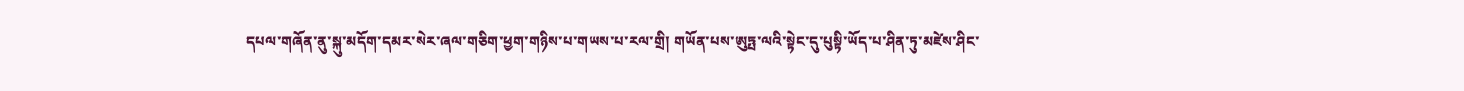དཔལ་གཞོན་ནུ་སྐུ་མདོག་དམར་སེར་ཞལ་གཅིག་ཕྱག་གཉིས་པ་གཡས་པ་རལ་གྲི། གཡོན་པས་ཨུཏྤ་ལའི་སྟེང་དུ་པུསྟི་ཡོད་པ་ཤིན་ཏུ་མཛེས་ཤིང་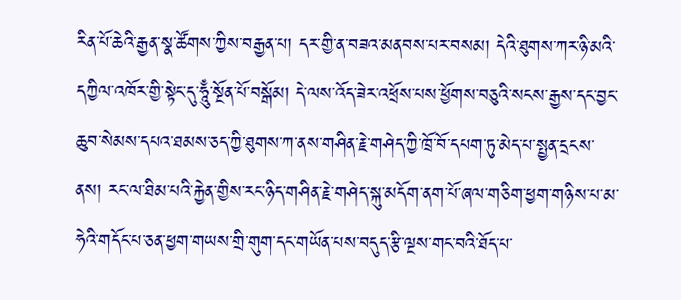རིན་པོ་ཆེའི་རྒྱན་སྣ་ཚོགས་ཀྱིས་བརྒྱན་པ། དར་གྱི་ན་བཟའ་མནབས་པར་བསམ། དེའི་ཐུགས་ཀར་ཉི་མའི་དཀྱིལ་འཁོར་གྱི་སྟེང་དུ་ཧཱུྃ་སྔོན་པོ་བསྒོམ། དེ་ལས་འོད་ཟེར་འཕྲོས་པས་ཕྱོགས་བཅུའི་སངས་རྒྱས་དང་བྱང་ཆུབ་སེམས་དཔའ་ཐམས་ཅད་ཀྱི་ཐུགས་ཀ་ནས་གཤིན་རྗེ་གཤེད་ཀྱི་ཁྲོ་བོ་དཔག་ཏུ་མེད་པ་སྤྱན་དྲངས་ནས། རང་ལ་ཐིམ་པའི་རྐྱེན་གྱིས་རང་ཉིད་གཤིན་རྗེ་གཤེད་སྐུ་མདོག་ནག་པོ་ཞལ་གཅིག་ཕྱག་གཉིས་པ་མ་ཧེའི་གདོང་པ་ཅན་ཕྱག་གཡས་གྲི་གུག་དང་གཡོན་པས་བདུད་རྩི་ལྔས་གང་བའི་ཐོད་པ་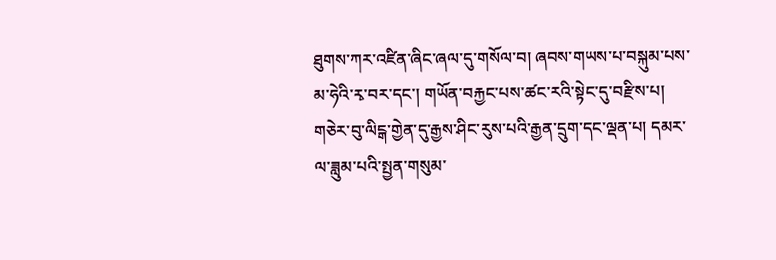ཐུགས་ཀར་འཛིན་ཞིང་ཞལ་དུ་གསོལ་བ། ཞབས་གཡས་པ་བསྐུམ་པས་མ་ཧེའི་རྭ་བར་དང་། གཡོན་བརྐྱང་པས་ཚང་རའི་སྟེང་དུ་བརྫིས་པ། གཅེར་བུ་ལིངྒ་གྱེན་དུ་རྒྱས་ཤིང་རུས་པའི་རྒྱན་དྲུག་དང་ལྡན་པ། དམར་ལ་ཟླུམ་པའི་སྤྱན་གསུམ་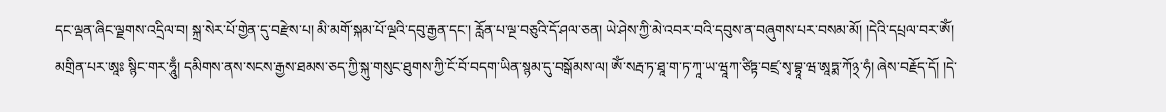དང་ལྡན་ཞིང་ལྗགས་འདྲིལ་བ། སྐྲ་སེར་པོ་གྱེན་དུ་བརྫེས་པ། མི་མགོ་སྐམ་པོ་ལྔའི་དབུ་རྒྱན་དང་། རློན་པ་ལྔ་བཅུའི་དོ་ཤལ་ཅན། ཡེ་ཤེས་ཀྱི་མེ་འབར་བའི་དབུས་ན་བཞུགས་པར་བསམ་མོ། །དེའི་དཔྲལ་བར་ཨོཾ། མགྲིན་པར་ཨཱཿ སྙིང་གར་ཧཱུྃ། དམིགས་ནས་སངས་རྒྱས་ཐམས་ཅད་ཀྱི་སྐུ་གསུང་ཐུགས་ཀྱི་ངོ་བོ་བདག་ཡིན་སྙམ་དུ་བསྒོམས་ལ། ཨོཾ་སརྦ་ཏ་ཐཱ་ག་ཏ་ཀཱ་ཡ་ཝཱཀ་ཙིཏྟ་བཛྲ་སྭ་བྷཱ་ཝ་ཨཱཏྨ་ཀོ྅་ཧཾ། ཞེས་བརྗོད་དོ། །དེ་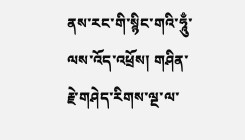ནས་རང་གི་སྙིང་གའི་ཧཱུྃ་ལས་འོད་འཕྲོས། གཤིན་རྗེ་གཤེད་རིགས་ལྔ་ལ་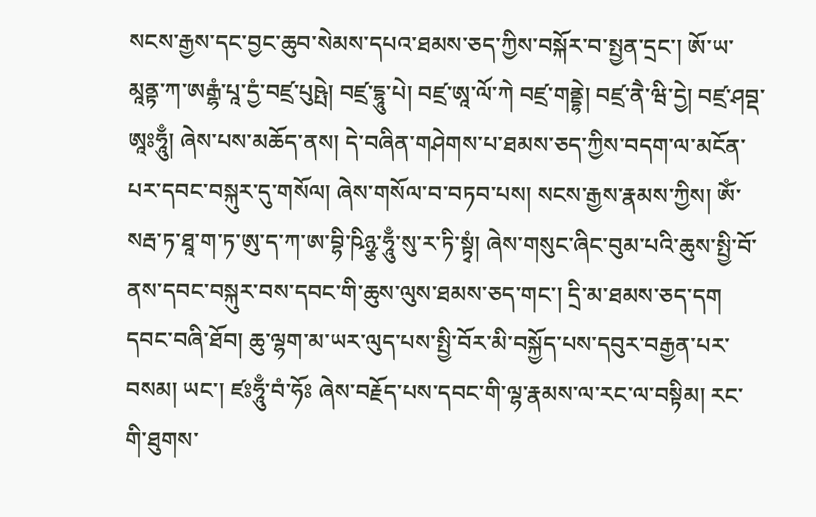སངས་རྒྱས་དང་བྱང་ཆུབ་སེམས་དཔའ་ཐམས་ཅད་ཀྱིས་བསྐོར་བ་སྤྱན་དྲང་། ཨོ་ཡ་མཱནྟ་ཀ་ཨརྒྷཾ་པཱ་དྱཾ་བཛྲ་པུཥྤེ། བཛྲ་དྷཱུ་པེ། བཛྲ་ཨཱ་ལོ་ཀེ བཛྲ་གནྡྷེ། བཛྲ་ནཻ་ཝི་དྱེ། བཛྲ་ཤབྡ་ཨཱཿཧཱུྃ། ཞེས་པས་མཆོད་ནས། དེ་བཞིན་གཤེགས་པ་ཐམས་ཅད་ཀྱིས་བདག་ལ་མངོན་པར་དབང་བསྐུར་དུ་གསོལ། ཞེས་གསོལ་བ་བཏབ་པས། སངས་རྒྱས་རྣམས་ཀྱིས། ཨོཾ་སརྦ་ཏ་ཐཱ་ག་ཏ་ཨུ་ད་ཀ་ཨ་བྷི་ཥིཉྩ་ཧཱུྃ་སུ་ར་ཏི་སྟྭཾ། ཞེས་གསུང་ཞིང་བུམ་པའི་ཆུས་སྤྱི་བོ་ནས་དབང་བསྐུར་བས་དབང་གི་ཆུས་ལུས་ཐམས་ཅད་གང་། དྲི་མ་ཐམས་ཅད་དག དབང་བཞི་ཐོབ། ཆུ་ལྷག་མ་ཡར་ལུད་པས་སྤྱི་བོར་མི་བསྐྱོད་པས་དབུར་བརྒྱན་པར་བསམ། ཡང་། ཛཿཧཱུྃ་བཾ་ཧོཿ ཞེས་བརྗོད་པས་དབང་གི་ལྷ་རྣམས་ལ་རང་ལ་བསྟིམ། རང་གི་ཐུགས་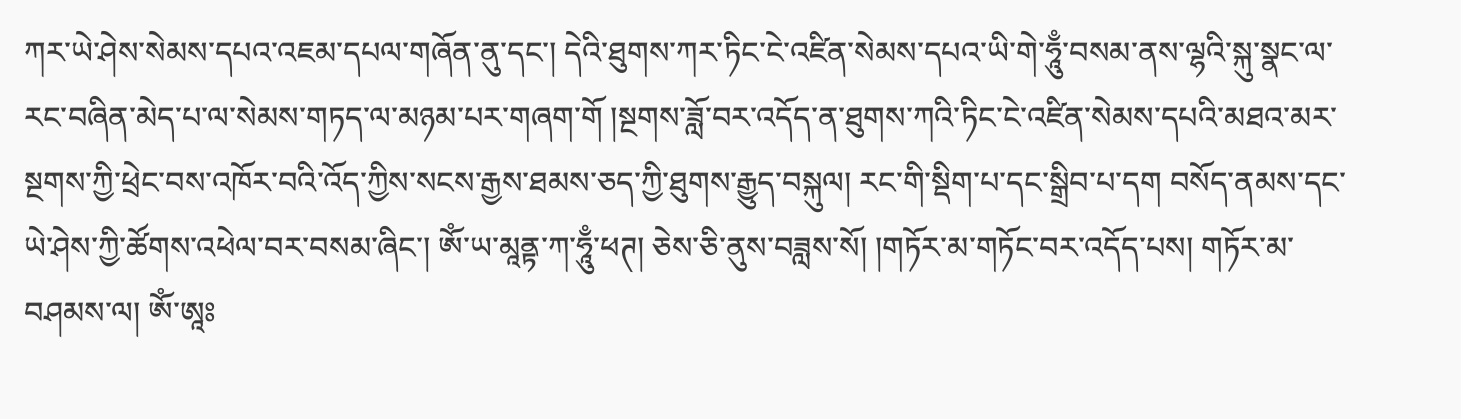ཀར་ཡེ་ཤེས་སེམས་དཔའ་འཇམ་དཔལ་གཞོན་ནུ་དང་། དེའི་ཐུགས་ཀར་ཏིང་ངེ་འཛིན་སེམས་དཔའ་ཡི་གེ་ཧཱུྃ་བསམ་ནས་ལྷའི་སྐུ་སྣང་ལ་རང་བཞིན་མེད་པ་ལ་སེམས་གཏད་ལ་མཉམ་པར་གཞག་གོ །སྔགས་ཟློ་བར་འདོད་ན་ཐུགས་ཀའི་ཏིང་ངེ་འཛིན་སེམས་དཔའི་མཐའ་མར་སྔགས་ཀྱི་ཕྲེང་བས་འཁོར་བའི་འོད་ཀྱིས་སངས་རྒྱས་ཐམས་ཅད་ཀྱི་ཐུགས་རྒྱུད་བསྐུལ། རང་གི་སྡིག་པ་དང་སྒྲིབ་པ་དག བསོད་ནམས་དང་ཡེ་ཤེས་ཀྱི་ཚོགས་འཕེལ་བར་བསམ་ཞིང་། ཨོཾ་ཡ་མཱནྟ་ཀ་ཧཱུྃ་ཕཊ། ཅེས་ཅི་ནུས་བཟླས་སོ། །གཏོར་མ་གཏོང་བར་འདོད་པས། གཏོར་མ་བཤམས་ལ། ཨོཾ་ཨཱཿ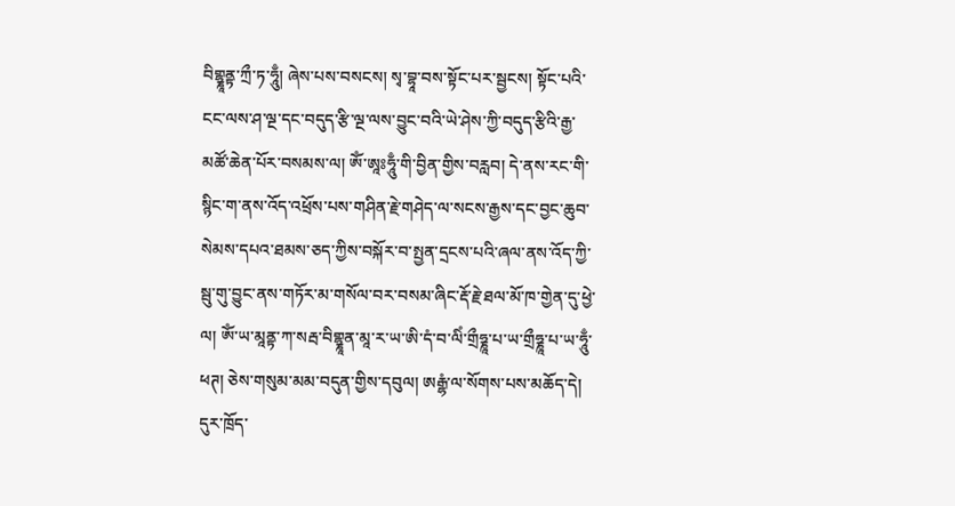བིགྷྣཱནྟ་ཀྲྀ་ཏ་ཧཱུྃ། ཞེས་པས་བསངས། སྭ་བྷཱ་བས་སྟོང་པར་སྦྱངས། སྟོང་པའི་ངང་ལས་ཤ་ལྔ་དང་བདུད་རྩི་ལྔ་ལས་བྱུང་བའི་ཡེ་ཤེས་ཀྱི་བདུད་རྩིའི་རྒྱ་མཚོ་ཆེན་པོར་བསམས་ལ། ཨོཾ་ཨཱཿཧཱུྃ་གི་བྱིན་གྱིས་བརླབ། དེ་ནས་རང་གི་སྙིང་ག་ནས་འོད་འཕྲོས་པས་གཤིན་རྗེ་གཤེད་ལ་སངས་རྒྱས་དང་བྱང་ཆུབ་སེམས་དཔའ་ཐམས་ཅད་ཀྱིས་བསྐོར་བ་སྤྱན་དྲངས་པའི་ཞལ་ནས་འོད་ཀྱི་སྦུ་གུ་བྱུང་ནས་གཏོར་མ་གསོལ་བར་བསམ་ཞིང་རྡོ་རྗེ་ཐལ་མོ་ཁ་གྱེན་དུ་ཕྱེ་ལ། ཨོཾ་ཡ་མཱནྟ་ཀ་སརྦ་བིགྷྣཱན་མཱ་ར་ཡ་ཨི་དཾ་བ་ལིཾ་གྲྀཧྞཱ་པ་ཡ་གྲྀཧྞཱ་པ་ཡ་ཧཱུྃ་ཕཊ། ཅེས་གསུམ་མམ་བདུན་གྱིས་དབུལ། ཨརྒྷཾ་ལ་སོགས་པས་མཆོད་དེ། དུར་ཁྲོད་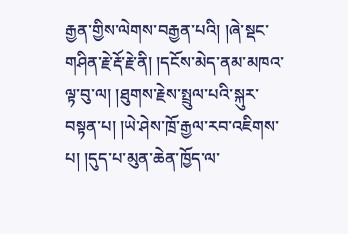རྒྱན་གྱིས་ལེགས་བརྒྱན་པའི། །ཞེ་སྡང་གཤིན་རྗེ་རྡོ་རྗེ་ནི། །དངོས་མེད་ནམ་མཁའ་ལྟ་བུ་ལ། །ཐུགས་རྗེས་སྤྲུལ་པའི་སྐུར་བསྟན་པ། །ཡེ་ཤེས་ཁྲོ་རྒྱལ་རབ་འཇིགས་པ། །དུད་པ་མུན་ཆེན་ཁྱོད་ལ་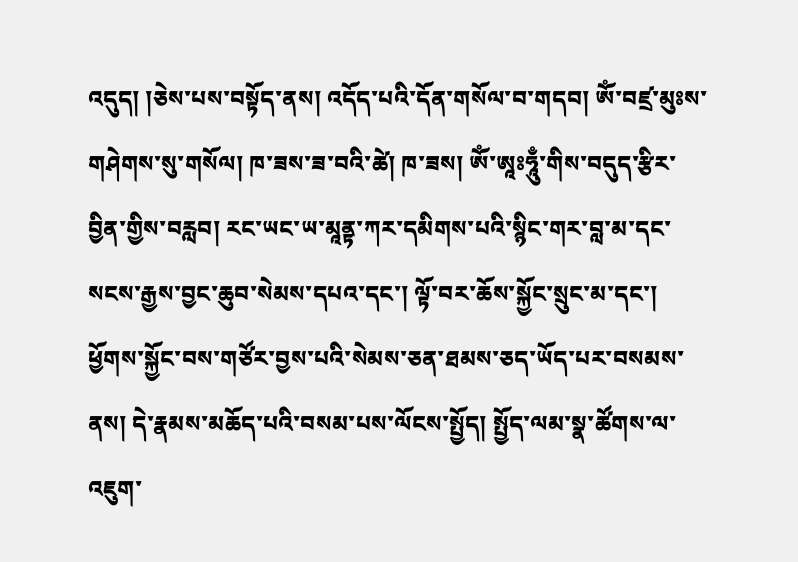འདུད། །ཅེས་པས་བསྟོད་ནས། འདོད་པའི་དོན་གསོལ་བ་གདབ། ཨོཾ་བཛྲ་མུཿས་གཤེགས་སུ་གསོལ། ཁ་ཟས་ཟ་བའི་ཚེ། ཁ་ཟས། ཨོཾ་ཨཱཿཧཱུྃ་གིས་བདུད་རྩིར་བྱིན་གྱིས་བརླབ། རང་ཡང་ཡ་མཱནྟ་ཀར་དམིགས་པའི་སྙིང་གར་བླ་མ་དང་སངས་རྒྱས་བྱང་ཆུབ་སེམས་དཔའ་དང་། ལྟོ་བར་ཆོས་སྐྱོང་སྲུང་མ་དང་། ཕྱོགས་སྐྱོང་བས་གཙོར་བྱས་པའི་སེམས་ཅན་ཐམས་ཅད་ཡོད་པར་བསམས་ནས། དེ་རྣམས་མཆོད་པའི་བསམ་པས་ལོངས་སྤྱོད། སྤྱོད་ལམ་སྣ་ཚོགས་ལ་འཇུག་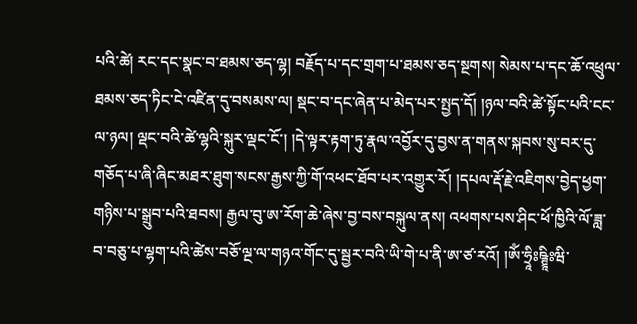པའི་ཚེ། རང་དང་སྣང་བ་ཐམས་ཅད་ལྷ། བརྗོད་པ་དང་གྲག་པ་ཐམས་ཅད་སྔགས། སེམས་པ་དང་ཆོ་འཕྲུལ་ཐམས་ཅད་ཏིང་ངེ་འཛིན་དུ་བསམས་ལ། སྡང་བ་དང་ཞེན་པ་མེད་པར་སྤྱད་དོ། །ཉལ་བའི་ཚེ་སྟོང་པའི་ངང་ལ་ཉལ། ལྡང་བའི་ཚེ་ལྷའི་སྐུར་ལྡང་ངོ་། །དེ་ལྟར་རྟག་ཏུ་རྣལ་འབྱོར་དུ་བྱས་ན་གནས་སྐབས་སུ་བར་དུ་གཅོད་པ་ཞི་ཞིང་མཐར་ཐུག་སངས་རྒྱས་ཀྱི་གོ་འཕང་ཐོབ་པར་འགྱུར་རོ། །དཔལ་རྡོ་རྗེ་འཇིགས་བྱེད་ཕྱག་གཉིས་པ་སྒྲུབ་པའི་ཐབས། རྒྱལ་བུ་ཨ་རོག་ཆེ་ཞེས་བྱ་བས་བསྐུལ་ནས། འཕགས་པས་ཤིང་ཕོ་ཁྱིའི་ལོ་ཟླ་བ་བཅུ་པ་ལྷག་པའི་ཚེས་བཅོ་ལྔ་ལ་གཉའ་གོང་དུ་སྦྱར་བའི་ཡི་གེ་པ་ནི་ཨ་ཙ་རའོ། །ཨོཾ་ཧྲཱིཿཥྚྲཱིཿཝི་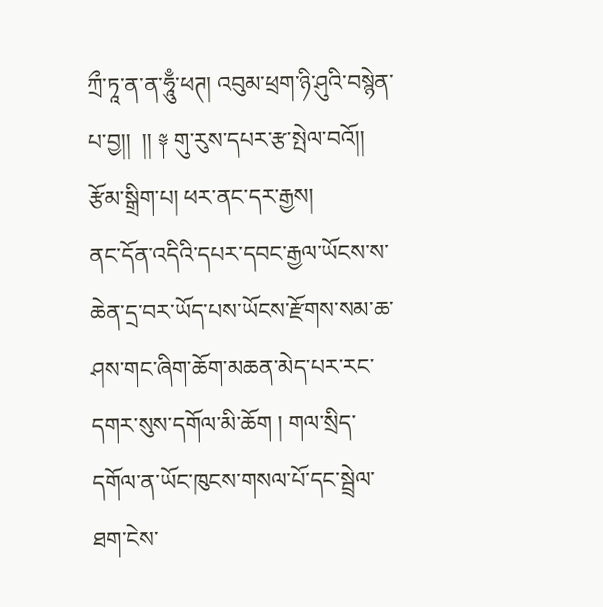ཀྲྀ་ཏཱ་ན་ན་ཧཱུྃ་ཕཊ། འབུམ་ཕྲག་ཉི་ཤུའི་བསྙེན་པ་བྱ།།  །། ༈ གུ་རུས་དཔར་རྩ་སྤེལ་བའོ།།
རྩོམ་སྒྲིག་པ། ཕར་ནང་དར་རྒྱས།
ནང་དོན་འདིའི་དཔར་དབང་རྒྱལ་ཡོངས་ས་ཆེན་དྲ་བར་ཡོད་པས་ཡོངས་རྫོགས་སམ་ཆ་ཤས་གང་ཞིག་ཆོག་མཆན་མེད་པར་རང་དགར་སུས་དགོལ་མི་ཆོག ། གལ་སྲིད་དགོལ་ན་ཡོང་ཁུངས་གསལ་པོ་དང་སྦྲེལ་ཐག་ངེས་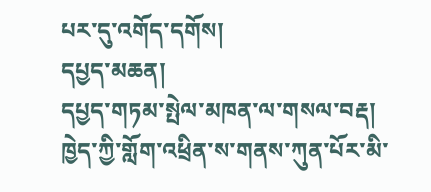པར་དུ་འགོད་དགོས།
དཔྱད་མཆན།
དཔྱད་གཏམ་སྤེལ་མཁན་ལ་གསལ་བརྡ།
ཁྱེད་ཀྱི་གློག་འཕྲིན་ས་གནས་ཀུན་པོར་མི་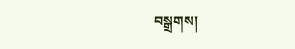བསྒྲགས།